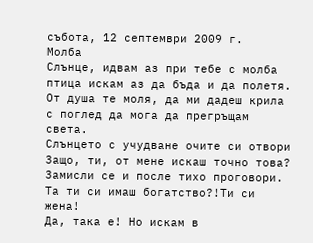събота, 12 септември 2009 г.
Молба
Слънце, идвам аз при тебе с молба
птица искам аз да бъда и да полетя.
От душа те моля, да ми дадеш крила
с поглед да мога да прегръщам света.
Слънцето с учудване очите си отвори
Защо, ти, от мене искаш точно това?
Замисли се и после тихо проговори.
Та ти си имаш богатство?!Ти си жена!
Да, така е! Но искам в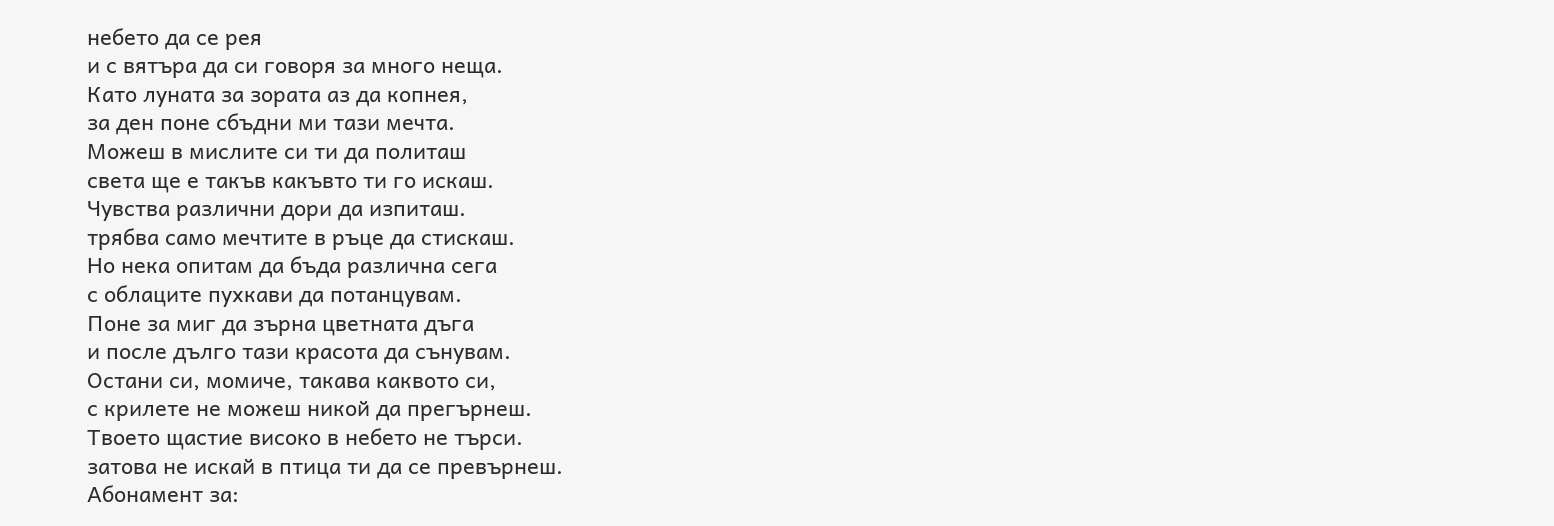небето да се рея
и с вятъра да си говоря за много неща.
Като луната за зората аз да копнея,
за ден поне сбъдни ми тази мечта.
Можеш в мислите си ти да политаш
света ще е такъв какъвто ти го искаш.
Чувства различни дори да изпиташ.
трябва само мечтите в ръце да стискаш.
Но нека опитам да бъда различна сега
с облаците пухкави да потанцувам.
Поне за миг да зърна цветната дъга
и после дълго тази красота да сънувам.
Остани си, момиче, такава каквото си,
с крилете не можеш никой да прегърнеш.
Твоето щастие високо в небето не търси.
затова не искай в птица ти да се превърнеш.
Абонамент за: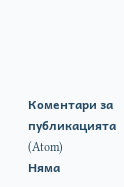Коментари за публикацията (Atom)
Няма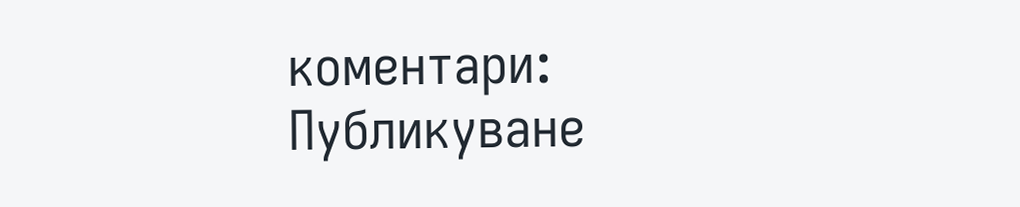коментари:
Публикуване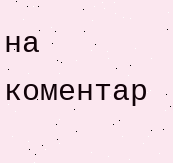на коментар